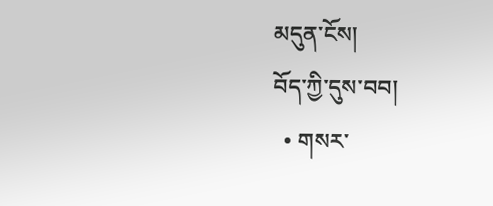མདུན་ངོས།
བོད་ཀྱི་དུས་བབ།
  • གསར་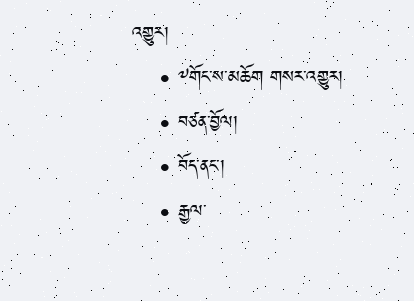འགྱུར།
    • ༸གོང་ས་མཆོག གསར་འགྱུར།
    • བཙན་བྱོལ།
    • བོད་ནང་།
    • རྒྱལ་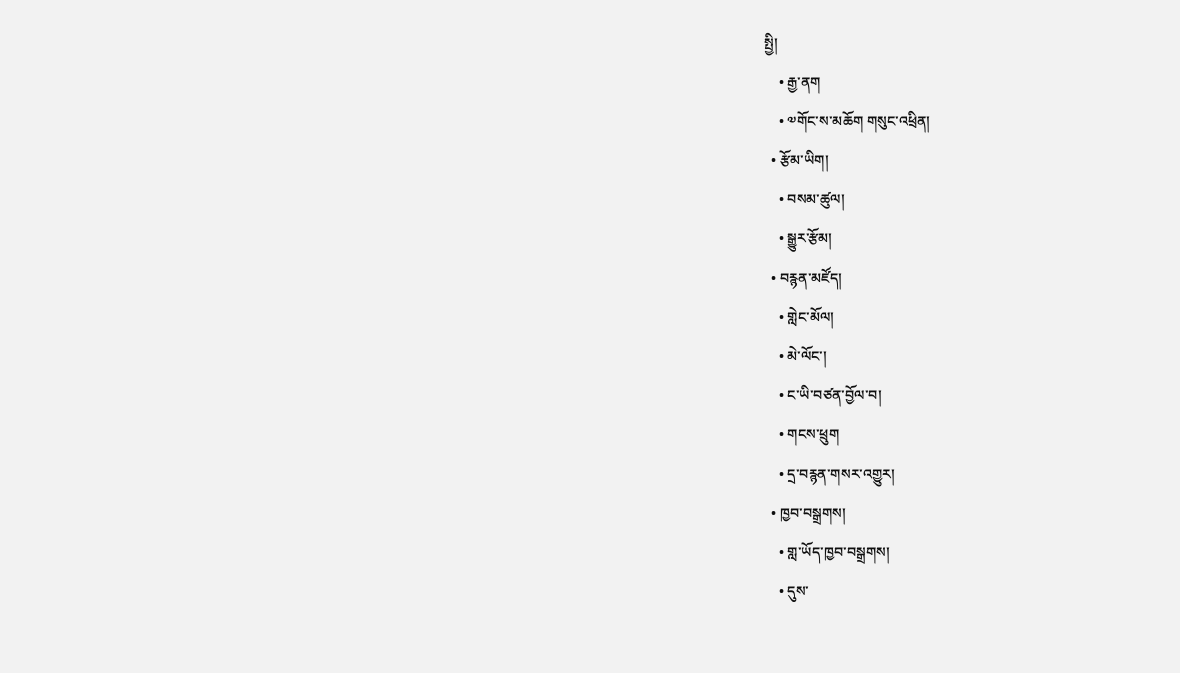སྤྱི།
    • རྒྱ་ནག
    • ༧གོང་ས་མཆོག གསུང་འཕྲིན།
  • རྩོམ་ཡིག།
    • བསམ་ཚུལ།
    • སྒྱུར་རྩོམ།
  • བརྙན་མཛོད།
    • གླེང་མོལ།
    • མེ་ལོང་།
    • ང་ཡི་བཙན་བྱོལ་བ།
    • གངས་ཕྲུག
    • དྲ་བརྙན་གསར་འགྱུར།
  • ཁྱབ་བསྒྲགས།
    • གླ་ཡོད་ཁྱབ་བསྒྲགས།
    • དུས་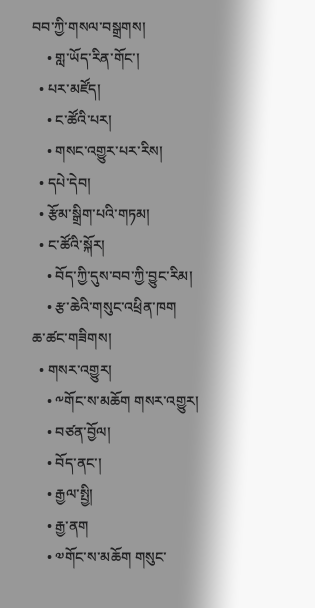བབ་ཀྱི་གསལ་བསྒྲགས།
    • གླ་ཡོད་རིན་གོང་།
  • པར་མཛོད།
    • ང་ཚོའི་པར།
    • གསང་འགྱུར་པར་རིས།
  • དཔེ་དེབ།
  • རྩོམ་སྒྲིག་པའི་གཏམ།
  • ང་ཚོའི་སྐོར།
    • བོད་ཀྱི་དུས་བབ་ཀྱི་བྱུང་རིམ།
    • རྩ་ཆེའི་གསུང་འཕྲིན་ཁག
ཆ་ཚང་གཟིགས།
  • གསར་འགྱུར།
    • ༸གོང་ས་མཆོག གསར་འགྱུར།
    • བཙན་བྱོལ།
    • བོད་ནང་།
    • རྒྱལ་སྤྱི།
    • རྒྱ་ནག
    • ༧གོང་ས་མཆོག གསུང་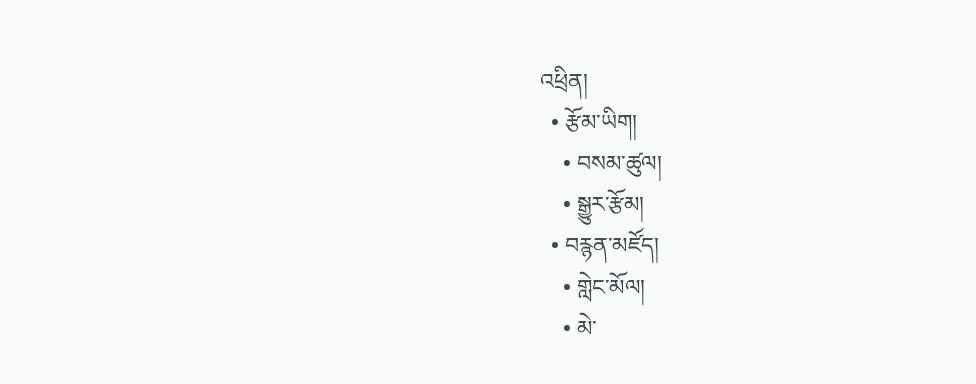འཕྲིན།
  • རྩོམ་ཡིག།
    • བསམ་ཚུལ།
    • སྒྱུར་རྩོམ།
  • བརྙན་མཛོད།
    • གླེང་མོལ།
    • མེ་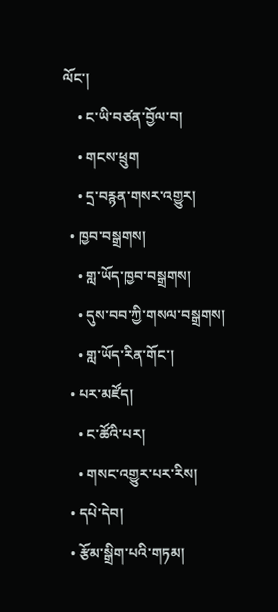ལོང་།
    • ང་ཡི་བཙན་བྱོལ་བ།
    • གངས་ཕྲུག
    • དྲ་བརྙན་གསར་འགྱུར།
  • ཁྱབ་བསྒྲགས།
    • གླ་ཡོད་ཁྱབ་བསྒྲགས།
    • དུས་བབ་ཀྱི་གསལ་བསྒྲགས།
    • གླ་ཡོད་རིན་གོང་།
  • པར་མཛོད།
    • ང་ཚོའི་པར།
    • གསང་འགྱུར་པར་རིས།
  • དཔེ་དེབ།
  • རྩོམ་སྒྲིག་པའི་གཏམ།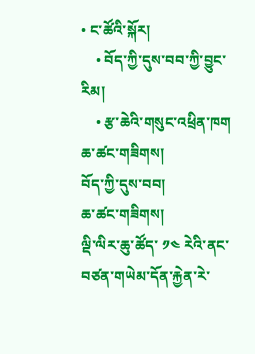• ང་ཚོའི་སྐོར།
    • བོད་ཀྱི་དུས་བབ་ཀྱི་བྱུང་རིམ།
    • རྩ་ཆེའི་གསུང་འཕྲིན་ཁག
ཆ་ཚང་གཟིགས།
བོད་ཀྱི་དུས་བབ།
ཆ་ཚང་གཟིགས།
ལྡི་ལིར་ཆུ་ཚོད་ ༡༤ རེའི་ནང་བཙན་གཡེམ་དོན་རྐྱེན་རེ་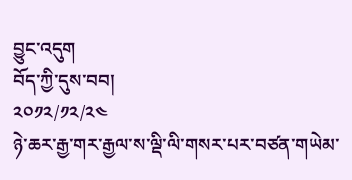བྱུང་འདུག
བོད་ཀྱི་དུས་བབ།
༢༠༡༢/༡༢/༢༤
ཉེ་ཆར་རྒྱ་གར་རྒྱལ་ས་ལྡི་ལི་གསར་པར་བཙན་གཡེམ་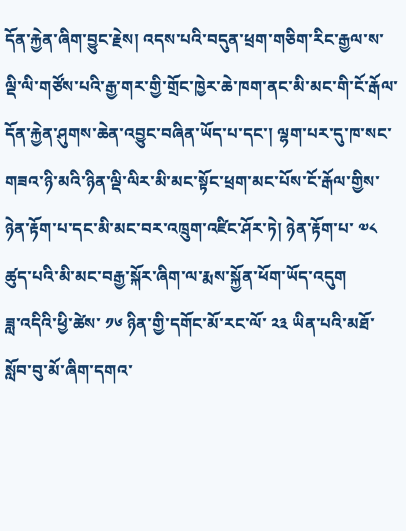དོན་རྐྱེན་ཞིག་བྱུང་རྗེས། འདས་པའི་བདུན་ཕྲག་གཅིག་རིང་རྒྱལ་ས་ལྡི་ལི་གཙོས་པའི་རྒྱ་གར་གྱི་གྲོང་ཁྱེར་ཆེ་ཁག་ནང་མི་མང་གི་ངོ་རྒོལ་དོན་རྐྱེན་ཤུགས་ཆེན་འབྱུང་བཞིན་ཡོད་པ་དང་། ལྷག་པར་དུ་ཁ་སང་གཟའ་ཉི་མའི་ཉིན་ལྡི་ལིར་མི་མང་སྟོང་ཕྲག་མང་པོས་ངོ་རྒོལ་གྱིས་ཉེན་རྟོག་པ་དང་མི་མང་བར་འཁྲུག་འཛིང་ཤོར་ཏེ། ཉེན་རྟོག་པ་ ༧༨ ཚུད་པའི་མི་མང་བརྒྱ་སྐོར་ཞིག་ལ་རྨས་སྐྱོན་ཕོག་ཡོད་འདུག
ཟླ་འདིའི་ཕྱི་ཚེས་ ༡༦ ཉིན་གྱི་དགོང་མོ་རང་ལོ་ ༢༣ ཡིན་པའི་མཐོ་སློབ་བུ་མོ་ཞིག་དགའ་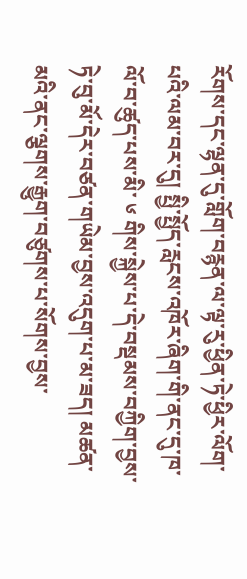རོགས་དང་ལྷན་དུ་གློག་བརྙན་ལ་ལྟ་རུ་ཕྱིན་ཏེ་ཕྱིར་ལོག་པའི་ལམ་བར་དུ། སྤྱི་སྤྱོད་རླངས་འཁོར་ཞིག་གི་ནང་དུ་ཁ་ལོ་བ་ཚུད་པས་མི་ ༦ གིས་སྐྱེས་པ་དེ་བསྡམས་བཀྱིག་བྱས་ཏེ་བུ་མོ་དེར་བཙན་གཡེམ་བྱས་འདུག་པ་མ་ཟད། མཚན་མའི་ནང་ལྕགས་རྒྱུག་བཙུགས་པ་སོགས་བྱས་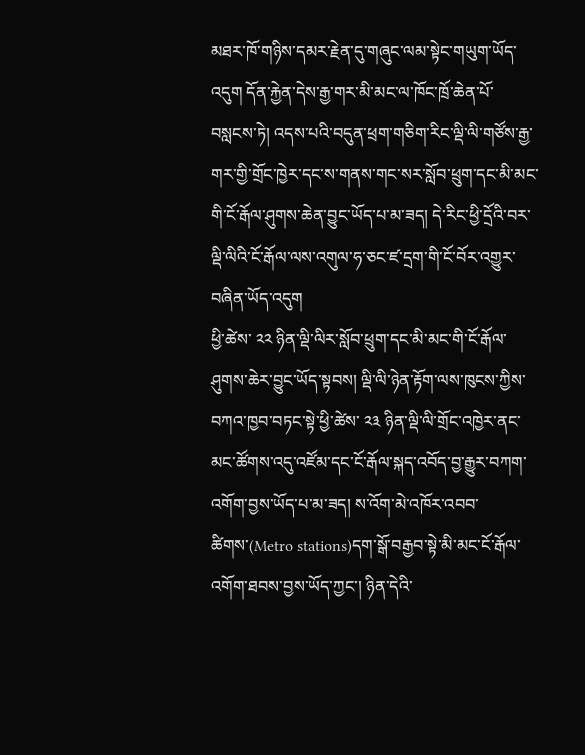མཐར་ཁོ་གཉིས་དམར་རྗེན་དུ་གཞུང་ལམ་སྟེང་གཡུག་ཡོད་འདུག དོན་རྐྱེན་དེས་རྒྱ་གར་མི་མང་ལ་ཁོང་ཁྲོ་ཆེན་པོ་བསླངས་ཏེ། འདས་པའི་བདུན་ཕྲག་གཅིག་རིང་ལྡི་ལི་གཙོས་རྒྱ་གར་གྱི་གྲོང་ཁྱེར་དང་ས་གནས་གང་སར་སློབ་ཕྲུག་དང་མི་མང་གི་ངོ་རྒོལ་ཤུགས་ཆེན་བྱུང་ཡོད་པ་མ་ཟད། དེ་རིང་ཕྱི་དྲོའི་བར་ལྡི་ལིའི་ངོ་རྒོལ་ལས་འགུལ་ཧ་ཅང་ཛ་དྲག་གི་ངོ་བོར་འགྱུར་བཞིན་ཡོད་འདུག
ཕྱི་ཚེས་ ༢༢ ཉིན་ལྡི་ལིར་སློབ་ཕྲུག་དང་མི་མང་གི་ངོ་རྒོལ་ཤུགས་ཆེར་བྱུང་ཡོད་སྟབས། ལྡི་ལི་ཉེན་རྟོག་ལས་ཁུངས་ཀྱིས་བཀའ་ཁྱབ་བཏང་སྟེ་ཕྱི་ཚེས་ ༢༣ ཉིན་ལྡི་ལི་གྲོང་འཁྱེར་ནང་མང་ཚོགས་འདུ་འཛོམ་དང་ངོ་རྒོལ་སྐད་འབོད་བྱ་རྒྱུར་བཀག་འགོག་བྱས་ཡོད་པ་མ་ཟད། ས་འོག་མེ་འཁོར་འབབ་ཚིགས་(Metro stations)དག་སྒོ་བརྒྱབ་སྟེ་མི་མང་ངོ་རྒོལ་འགོག་ཐབས་བྱས་ཡོད་ཀྱང་། ཉིན་དེའི་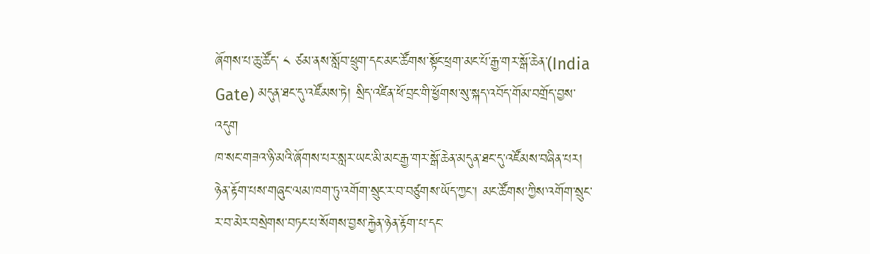ཞོགས་པ་ཆུ་ཚོད་ ༨ ཙམ་ནས་སློབ་ཕྲུག་དང་མང་ཚོགས་སྟོང་ཕྲག་མང་པོ་རྒྱ་གར་སྒོ་ཆེན་(India Gate) མདུན་ཐང་དུ་འཛོམས་ཏེ། སྲིད་འཛིན་ཕོ་བྲང་གི་ཕྱོགས་སུ་སྐད་འབོད་གོམ་བགྲོད་བྱས་འདུག
ཁ་སང་གཟའ་ཉི་མའི་ཞོགས་པར་སླར་ཡང་མི་མང་རྒྱ་གར་སྒོ་ཆེན་མདུན་ཐང་དུ་འཛོམས་བཞིན་པར། ཉེན་རྟོག་པས་གཞུང་ལམ་ཁག་ཏུ་འགོག་སྲུང་ར་བ་བཙུགས་ཡོད་ཀྱང་། མང་ཚོགས་ཀྱིས་འགོག་སྲུང་ར་བ་མེར་བསྲེགས་བཏང་པ་སོགས་བྱས་རྐྱེན་ཉེན་རྟོག་པ་དང་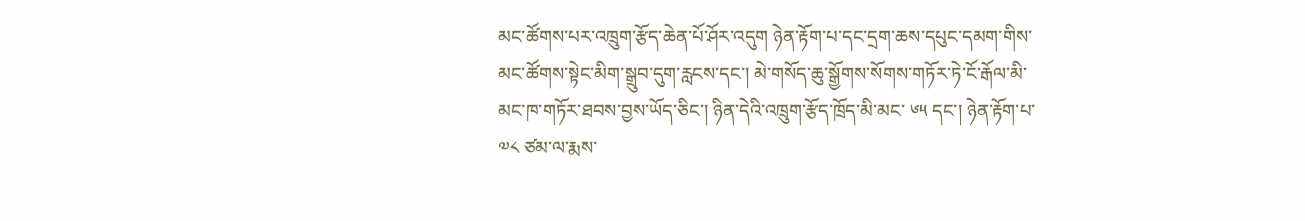མང་ཚོགས་པར་འཁྲུག་རྩོད་ཆེན་པོ་ཤོར་འདུག ཉེན་རྟོག་པ་དང་དྲག་ཆས་དཔུང་དམག་གིས་མང་ཚོགས་སྟེང་མིག་སྒྲུབ་དུག་རླངས་དང་། མེ་གསོད་ཆུ་སྒྱོགས་སོགས་གཏོར་ཏེ་ངོ་རྒོལ་མི་མང་ཁ་གཏོར་ཐབས་བྱས་ཡོད་ཅིང་། ཉིན་དེའི་འཁྲུག་རྩོད་ཁྲོད་མི་མང་ ༦༥ དང་། ཉེན་རྟོག་པ་ ༧༨ ཙམ་ལ་རྨས་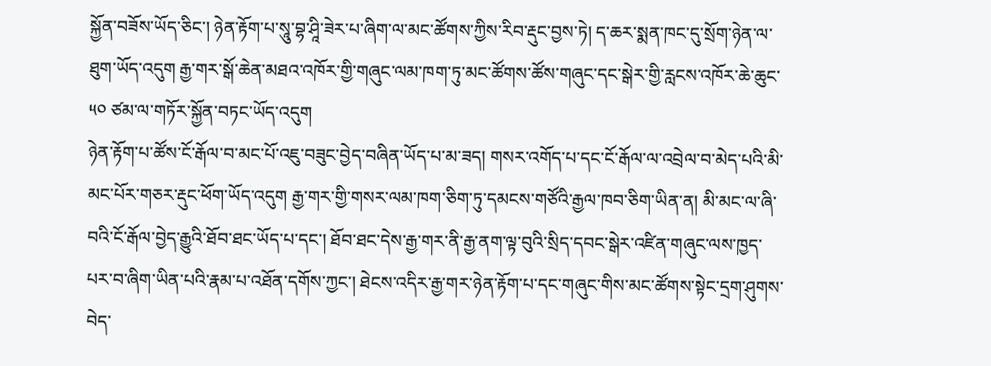སྐྱོན་བཟོས་ཡོད་ཅིང་། ཉེན་རྟོག་པ་སཱུ་བྷ་ཤཱི་ཟེར་པ་ཞིག་ལ་མང་ཚོགས་ཀྱིས་རིབ་རྡུང་བྱས་ཏེ། ད་ཆར་སྨན་ཁང་དུ་སྲོག་ཉེན་ལ་ཐུག་ཡོད་འདུག རྒྱ་གར་སྒོ་ཆེན་མཐའ་འཁོར་གྱི་གཞུང་ལམ་ཁག་ཏུ་མང་ཚོགས་ཚོས་གཞུང་དང་སྒེར་གྱི་རླངས་འཁོར་ཆེ་ཆུང་ ༥༠ ཙམ་ལ་གཏོར་སྐྱོན་བཏང་ཡོད་འདུག
ཉེན་རྟོག་པ་ཚོས་ངོ་རྒོལ་བ་མང་པོ་འཇུ་བཟུང་བྱེད་བཞིན་ཡོད་པ་མ་ཟད། གསར་འགོད་པ་དང་ངོ་རྒོལ་ལ་འབྲེལ་བ་མེད་པའི་མི་མང་པོར་གཅར་རྡུང་ཕོག་ཡོད་འདུག རྒྱ་གར་གྱི་གསར་ལམ་ཁག་ཅིག་ཏུ་དམངས་གཙོའི་རྒྱལ་ཁབ་ཅིག་ཡིན་ན། མི་མང་ལ་ཞི་བའི་ངོ་རྒོལ་བྱེད་རྒྱུའི་ཐོབ་ཐང་ཡོད་པ་དང་། ཐོབ་ཐང་དེས་རྒྱ་གར་ནི་རྒྱ་ནག་ལྟ་བུའི་སྲིད་དབང་སྒེར་འཛིན་གཞུང་ལས་ཁྱད་པར་བ་ཞིག་ཡིན་པའི་རྣམ་པ་འཐོན་དགོས་ཀྱང་། ཐེངས་འདིར་རྒྱ་གར་ཉེན་རྟོག་པ་དང་གཞུང་གིས་མང་ཚོགས་སྟེང་དྲག་ཤུགས་བེད་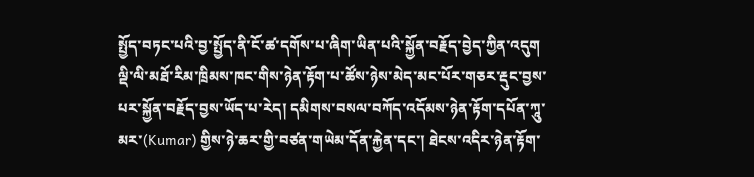སྤྱོད་བཏང་པའི་བྱ་སྤྱོད་ནི་ངོ་ཚ་དགོས་པ་ཞིག་ཡིན་པའི་སྐྱོན་བརྗོད་བྱེད་ཀྱིན་འདུག
ལྡི་ལི་མཐོ་རིམ་ཁྲིམས་ཁང་གིས་ཉེན་རྟོག་པ་ཚོས་ཉེས་མེད་མང་པོར་གཅར་རྡུང་བྱས་པར་སྐྱོན་བརྗོད་བྱས་ཡོད་པ་རེད། དམིགས་བསལ་བཀོད་འདོམས་ཉེན་རྟོག་དཔོན་ཀཱུ་མར་(Kumar) གྱིས་ཉེ་ཆར་གྱི་བཙན་གཡེམ་དོན་རྐྱེན་དང་། ཐེངས་འདིར་ཉེན་རྟོག་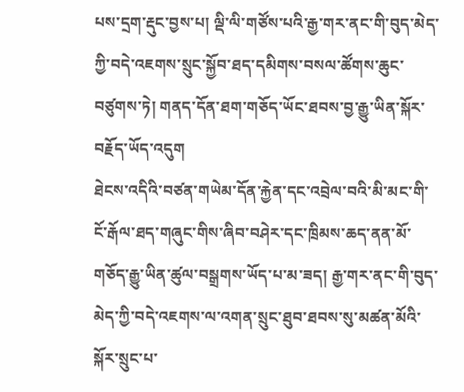པས་དྲག་རྡུང་བྱས་པ། ལྡི་ལི་གཙོས་པའི་རྒྱ་གར་ནང་གི་བུད་མེད་ཀྱི་བདེ་འཇགས་སྲུང་སྐྱོབ་ཐད་དམིགས་བསལ་ཚོགས་ཆུང་བཙུགས་ཏེ། གནད་དོན་ཐག་གཅོད་ཡོང་ཐབས་བྱ་རྒྱུ་ཡིན་སྐོར་བརྗོད་ཡོད་འདུག
ཐེངས་འདིའི་བཙན་གཡེམ་དོན་རྐྱེན་དང་འབྲེལ་བའི་མི་མང་གི་ངོ་རྒོལ་ཐད་གཞུང་གིས་ཞིབ་བཤེར་དང་ཁྲིམས་ཆད་ནན་མོ་གཅོད་རྒྱུ་ཡིན་ཚུལ་བསྒྲགས་ཡོད་པ་མ་ཟད། རྒྱ་གར་ནང་གི་བུད་མེད་ཀྱི་བདེ་འཇགས་ལ་འགན་སྲུང་ཐུབ་ཐབས་སུ་མཚན་མོའི་སྐོར་སྲུང་པ་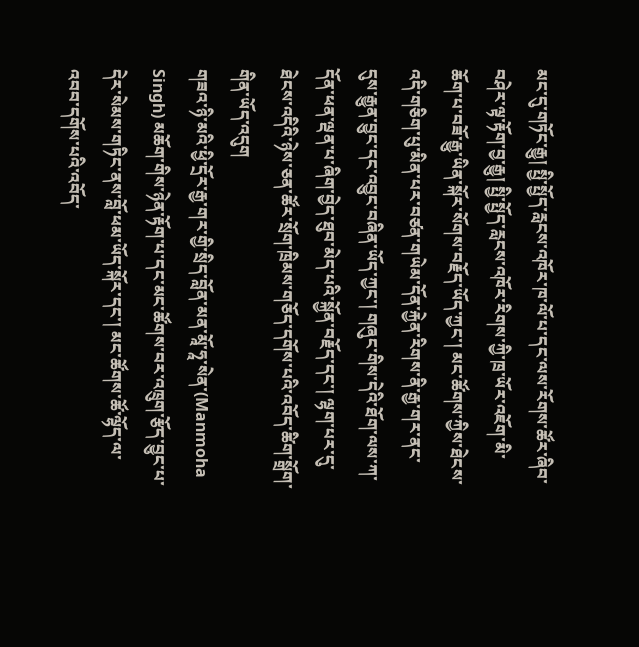མང་དུ་གཏོང་རྒྱུ། སྤྱི་སྤྱོད་རླངས་འཁོར་ཁ་ལོ་པ་དང་ལས་རོགས་ཚོར་ཞིབ་བཤེར་ལྟ་རྟོག་བྱ་རྒྱུ། སྤྱི་སྤྱོད་རླངས་འཁོར་རིགས་ཀྱི་ཁྲ་ཡོར་འཇོག་མི་ཆོག་པ་བཟོ་རྒྱུ་ཡིན་སྐོར་སོགས་བརྗོད་ཡོད་ཀྱང་། མང་ཚོགས་ཀྱིས་ཐེངས་འདི་གཅིག་པུ་མིན་པར་བཙན་གཡེམ་དོན་རྐྱེན་རིགས་ནི་རྒྱ་གར་ནང་དུས་རྒྱུན་བྱུང་དང་འབྱུང་བཞིན་ཡོད་ཀྱང་། གཞུང་གིས་དེའི་ཐོག་ལས་ཀ་དོན་ཕན་ལྡན་པ་ཞིག་བྱེད་ཐུབ་མེད་པའི་སྐྱོན་བརྗོད་དང་། ལྷག་པར་དུ་ཐེངས་འདིའི་ཉེས་ཅན་ཚོར་སྲོག་ཁྲིམས་གཅོད་དགོས་པའི་འབོད་ཚིག་སྒྲོག་གིན་ཡོད་འདུག
གཟའ་ཉི་མའི་ཕྱི་དྲོར་རྒྱ་གར་གྱི་སྲིད་བློན་མན་མཱོ་ཧཱ་སེན་(Manmoha Singh) མཆོག་གིས་ཉེན་རྟོག་པ་དང་མང་ཚོགས་བར་འཁྲུག་རྩོད་བྱུང་པ་དེར་སེམས་གཏིང་ནས་བློ་ཕམ་ཡོད་སྐོར་དང་། མང་ཚོགས་ཚོ་ལྷོད་ལ་འབབ་དགོས་པའི་འབོད་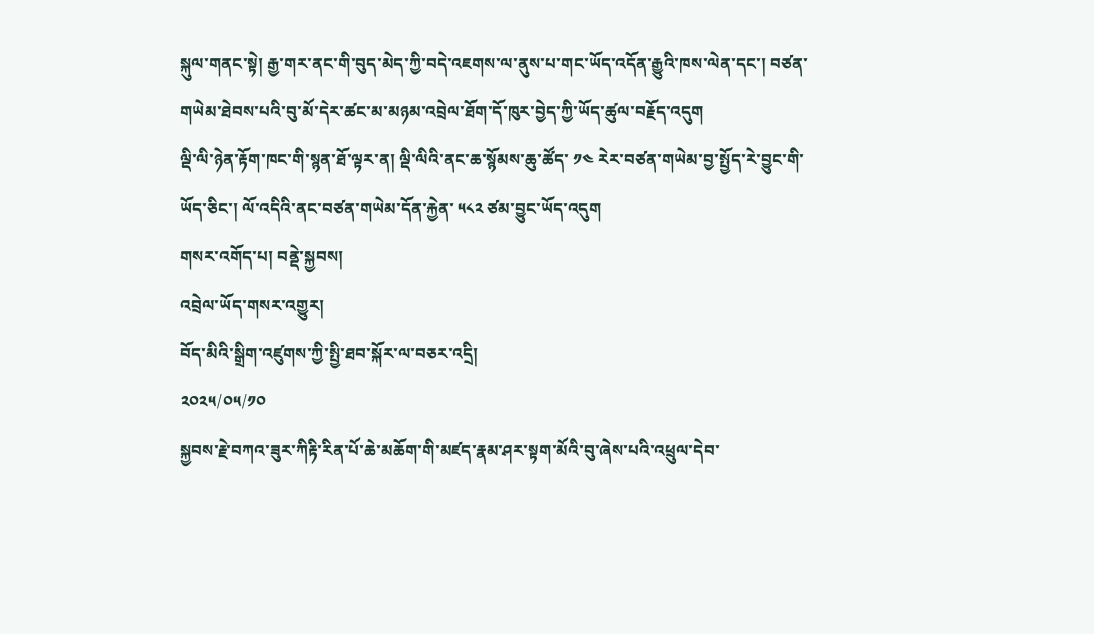སྐུལ་གནང་སྟེ། རྒྱ་གར་ནང་གི་བུད་མེད་ཀྱི་བདེ་འཇགས་ལ་ནུས་པ་གང་ཡོད་འདོན་རྒྱུའི་ཁས་ལེན་དང་། བཙན་གཡེམ་ཐེབས་པའི་བུ་མོ་དེར་ཚང་མ་མཉམ་འབྲེལ་ཐོག་དོ་ཁུར་བྱེད་ཀྱི་ཡོད་ཚུལ་བརྗོད་འདུག
ལྡི་ལི་ཉེན་རྟོག་ཁང་གི་སྙན་ཐོ་ལྟར་ན། ལྡི་ལིའི་ནང་ཆ་སྙོམས་ཆུ་ཚོད་ ༡༤ རེར་བཙན་གཡེམ་བྱ་སྤྱོད་རེ་བྱུང་གི་ཡོད་ཅིང་། ལོ་འདིའི་ནང་བཙན་གཡེམ་དོན་རྐྱེན་ ༥༨༢ ཙམ་བྱུང་ཡོད་འདུག
གསར་འགོད་པ། བནྡེ་སྐྱབས།
འབྲེལ་ཡོད་གསར་འགྱུར།
བོད་མིའི་སྒྲིག་འཛུགས་ཀྱི་སྤྱི་ཐབ་སྐོར་ལ་བཅར་འདྲི།
༢༠༢༥/༠༥/༡༠
སྐྱབས་རྗེ་བཀའ་ཟུར་ཀིརྟི་རིན་པོ་ཆེ་མཆོག་གི་མཛད་རྣམ་ཤར་སྟག་མོའི་བུ་ཞེས་པའི་འཕྲུལ་དེབ་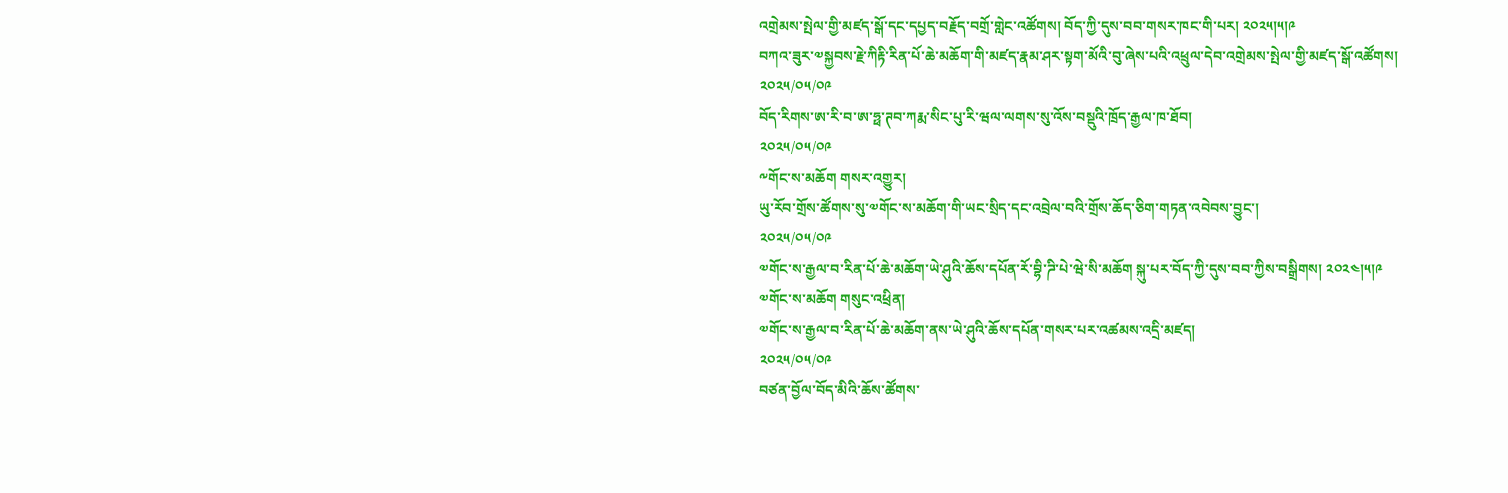འགྲེམས་སྤེལ་གྱི་མཛད་སྒོ་དང་དཔྱད་བརྗོད་བགྲོ་གླེང་འཚོགས། བོད་ཀྱི་དུས་བབ་གསར་ཁང་གི་པར། ༢༠༢༥།༥།༩
བཀའ་ཟུར་༧སྐྱབས་རྗེ་ཀིརྟི་རིན་པོ་ཆེ་མཆོག་གི་མཛད་རྣམ་ཤར་སྟག་མོའི་བུ་ཞེས་པའི་འཕྲུལ་དེབ་འགྲེམས་སྤེལ་གྱི་མཛད་སྒོ་འཚོགས།
༢༠༢༥/༠༥/༠༩
བོད་རིགས་ཨ་རི་བ་ཨ་ཧྥ་ཊབ་ཀརྨ་སིང་པུ་རི་ཝལ་ལགས་སུ་འོས་བསྡུའི་ཁྲོད་རྒྱལ་ཁ་ཐོབ།
༢༠༢༥/༠༥/༠༩
༸གོང་ས་མཆོག གསར་འགྱུར།
ཡུ་རོབ་གྲོས་ཚོགས་སུ་༧གོང་ས་མཆོག་གི་ཡང་སྲིད་དང་འབྲེལ་བའི་གྲོས་ཆོད་ཅིག་གཏན་འབེབས་བྱུང་།
༢༠༢༥/༠༥/༠༩
༧གོང་ས་རྒྱལ་བ་རིན་པོ་ཆེ་མཆོག་ཡེ་ཤུའི་ཆོས་དཔོན་རོ་བྷི་ཌི་པེ་ཝེ་སི་མཆོག སྐུ་པར་བོད་ཀྱི་དུས་བབ་ཀྱིས་བསྒྲིགས། ༢༠༢༤།༥།༩
༧གོང་ས་མཆོག གསུང་འཕྲིན།
༧གོང་ས་རྒྱལ་བ་རིན་པོ་ཆེ་མཆོག་ནས་ཡེ་ཤུའི་ཆོས་དཔོན་གསར་པར་འཚམས་འདྲི་མཛད།
༢༠༢༥/༠༥/༠༩
བཙན་བྱོལ་བོད་མིའི་ཆོས་ཚོགས་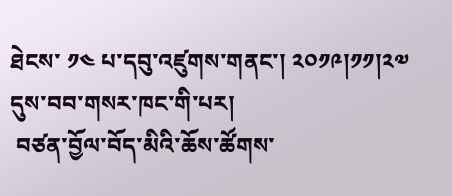ཐེངས་ ༡༤ པ་དབུ་འཛུགས་གནང་། ༢༠༡༩།༡༡།༢༧ དུས་བབ་གསར་ཁང་གི་པར།
 བཙན་བྱོལ་བོད་མིའི་ཆོས་ཚོགས་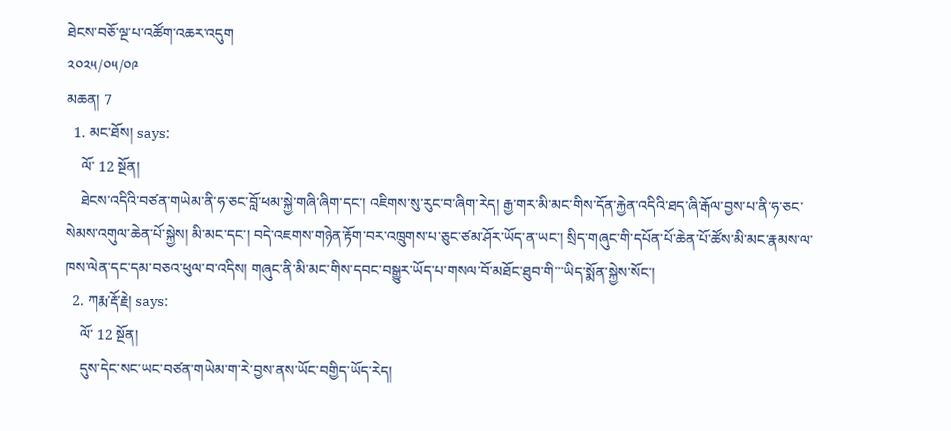ཐེངས་བཅོ་ལྔ་པ་འཚོག་འཆར་འདུག
༢༠༢༥/༠༥/༠༩
མཆན། 7
  1. མང་ཐོས། says:
    ལོ་ 12 སྔོན།
    ཐེངས་འདིའི་བཙན་གཡེམ་ནི་ཧ་ཅང་བློ་ཕམ་སྐྱེ་གཞི་ཞིག་དང་། འཇིགས་སུ་རུང་བ་ཞིག་རེད། རྒྱ་གར་མི་མང་གིས་དོན་རྐྱེན་འདིའི་ཐད་ཞི་རྒོལ་བྱས་པ་ནི་ཧ་ཅང་སེམས་འགུལ་ཆེན་པོ་སྐྱེས། མི་མང་དང་། བདེ་འཇགས་གཉེན་རྟོག་བར་འཁྲུགས་པ་ཅུང་ཙམ་ཤོར་ཡོད་ན་ཡང་། སྲིད་གཞུང་གི་དཔོན་པོ་ཆེན་པོ་ཚོས་མི་མང་རྣམས་ལ་ཁས་ལེན་དང་དམ་བཅའ་ཕུལ་བ་འདིས། གཞུང་ནི་མི་མང་གིས་དབང་བསྒྱུར་ཡོད་པ་གསལ་བོ་མཐོང་ཐུབ་གི་་་ཡིད་སྨོན་སྐྱེས་སོང་།
  2. ཀརྨ་རྡོ་རྗེ། says:
    ལོ་ 12 སྔོན།
    དུས་དེང་སང་ཡང་བཙན་གཡེམ་ག་རེ་བྱས་ནས་ཡོང་བགྱིད་ཡོད་རེད།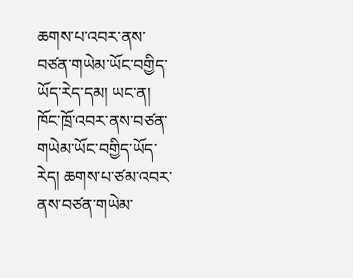ཆགས་པ་འབར་ནས་བཙན་གཡེམ་ཡོང་བགྱིད་ཡོད་རེད་དམ། ཡང་ན། ཁོང་ཁྲོ་འབར་ནས་བཙན་གཡེམ་ཡོང་བགྱིད་ཡོད་རེད། ཆགས་པ་ཙམ་འབར་ནས་བཙན་གཡེམ་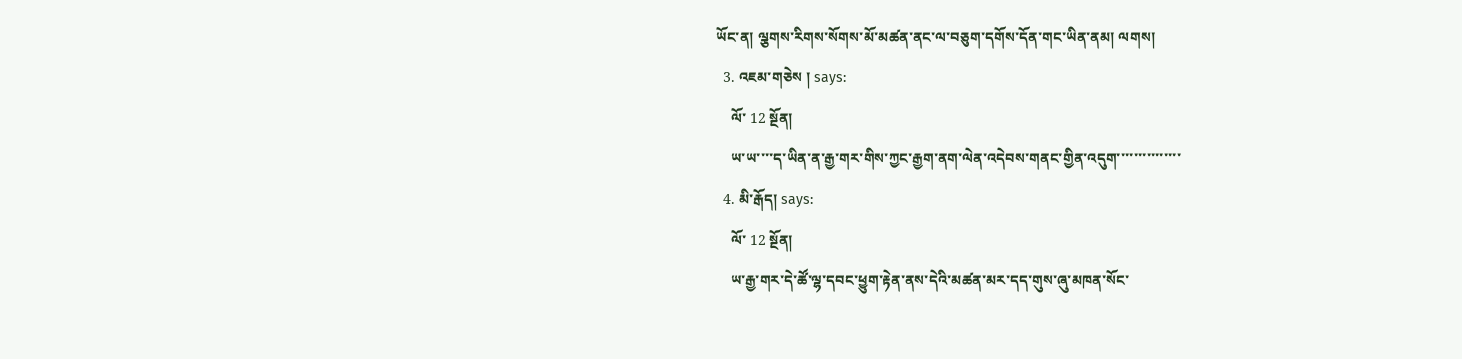ཡོང་ན། ལྕགས་རིགས་སོགས་མོ་མཚན་ནང་ལ་བཅུག་དགོས་དོན་གང་ཡིན་ནམ། ལགས།
  3. འཇམ་གཅེས ། says:
    ལོ་ 12 སྔོན།
    ཡ་ཡ་་་་ད་ཡིན་ན་རྒྱ་གར་གིས་ཀྱང་རྒྱག་ནག་ལེན་འདེབས་གནང་གྱིན་འདུག་་་་་་་་་་་་་་་
  4. མི་རྒོད། says:
    ལོ་ 12 སྔོན།
    ཡ་རྒྱ་གར་དེ་ཚོ་ལྷ་དབང་ཕྱུག་རྟེན་ནས་དེའི་མཚན་མར་དད་གུས་ཞུ་མཁན་སོང་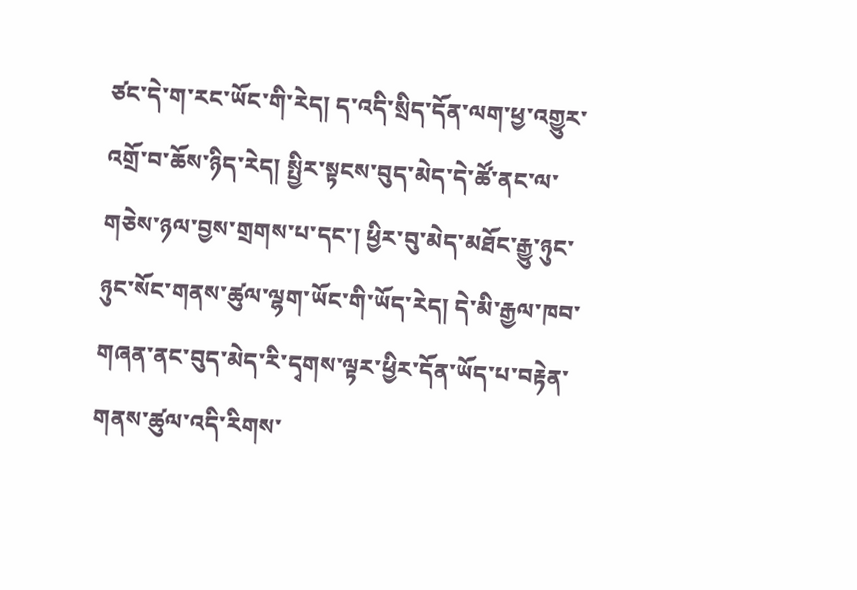ཙང་དེ་ག་རང་ཡོང་གི་རེད། ད་འདི་སྲིད་དོན་ལག་ཕྱ་འགྱུར་འགྲོ་བ་ཆོས་ཉིད་རེད། སྤྱིར་སྟངས་བུད་མེད་དེ་ཚོ་ནང་ལ་གཅེས་ཉལ་བྱས་གྲགས་པ་དང་། ཕྱིར་བུ་མེད་མཐོང་རྒྱུ་ཉུང་ཉུང་སོང་གནས་ཚུལ་ལྷག་ཡོང་གི་ཡོད་རེད། དེ་མི་རྒྱལ་ཁབ་གཞན་ནང་བུད་མེད་རི་དྭགས་ལྟར་ཕྱིར་དོན་ཡོད་པ་བརྟེན་གནས་ཚུལ་འདི་རིགས་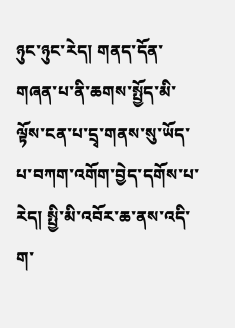ཉུང་ཉུང་རེད། གནད་དོན་གཞན་པ་ནི་ཆགས་སྤྱོད་མི་ལྟོས་ངན་པ་དྲྭ་གནས་སུ་ཡོད་པ་བཀག་འགོག་བྱེད་དགོས་པ་རེད། སྤྱི་མི་འབོར་ཆ་ནས་འདི་ག་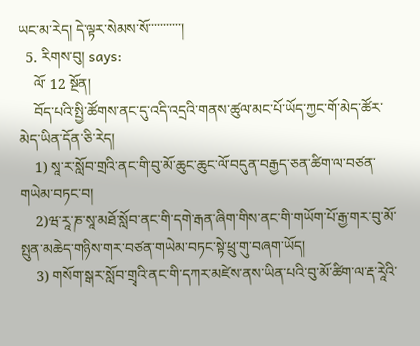ཡང་མ་རེད། དེ་ལྟར་སེམས་སོ་་་་་་་་་་་།
  5. རིགས་བུ། says:
    ལོ་ 12 སྔོན།
    བོད་པའི་སྤྱི་ཚོགས་ནང་དུ་འདི་འདྲའི་གནས་ཚུལ་མང་པོ་ཡོད་ཀྱང་གོ་མེད་ཚོར་མེད་ཡིན་དོན་ཅི་རེད།
    1) སཱ་ར་སློབ་གྲའི་ནང་གི་བུ་མོ་ཆུང་ཆུང་ལོ་བདུན་བརྒྱད་ཅན་ཚིག་ལ་བཙན་གཡེམ་བཏང་བ།
    2)ཝ་རཱ་ཎ་སཱ་མཐོ་སློབ་ནང་གི་དགེ་རྒན་ཞིག་གིས་ནང་གི་གཡོག་པོ་རྒྱ་གར་བུ་མོ་སྤུན་མཆེད་གཉིས་གར་བཙན་གཡེམ་བཏང་སྟེ་ཕྲུ་གུ་བཞག་ཡོད།
    3) གསོག་སྒར་སློབ་གྲྭའི་ནང་གི་དཀར་མཛེས་ནས་ཡིན་པའི་བུ་མོ་ཚིག་ལ་རྡ་རཱེའི་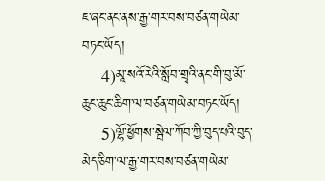ཇ་ཞང་ནང་ནས་རྒྱ་གར་བས་བཙན་གཡེམ་བཏང་ཡོད།
    4)མཱ་སའོ་རེའི་སློབ་གྲྭའི་ནང་གི་བུ་མོ་ཆུང་ཆུང་ཆིག་ལ་བཙན་གཡེམ་བཏང་ཡོད།
    5)ལྷོ་ཕྱོགས་སྦེལ་ཀོབ་ཀྱི་བུད་པའི་བུད་མེད་ཅིག་ལ་རྒྱ་གར་བས་བཙན་གཡེམ་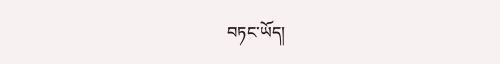བཏང་ཡོད།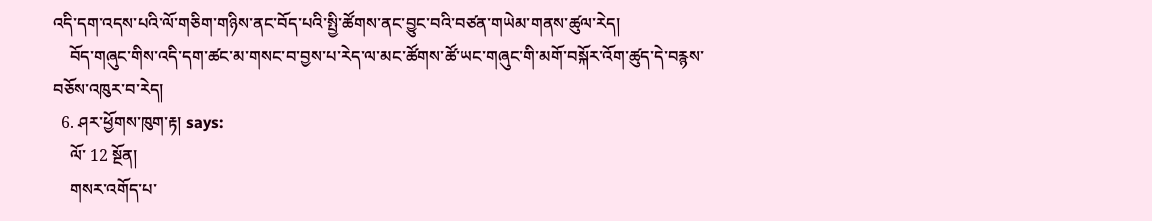འདི་དག་འདས་པའི་ལོ་གཅིག་གཉིས་ནང་བོད་པའི་སྤྱི་ཚོགས་ནང་བྱུང་བའི་བཙན་གཡེམ་གནས་ཚུལ་རེད།
    བོད་གཞུང་གིས་འདི་དག་ཚང་མ་གསང་བ་བྱས་པ་རེད་ལ་མང་ཚོགས་ཚོ་ཡང་གཞུང་གི་མགོ་བསྐོར་འོག་ཚུད་དེ་བརྙས་བཅོས་འཁུར་བ་རེད།
  6. ཤར་ཕྱོགས་ཁུག་རྟ། says:
    ལོ་ 12 སྔོན།
    གསར་འགོད་པ་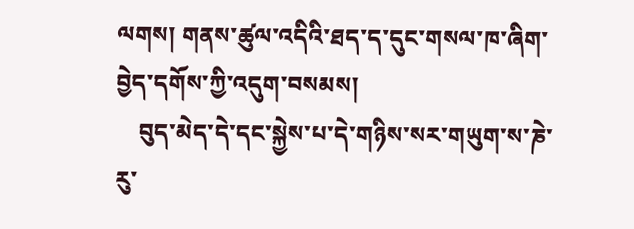ལགས། གནས་ཚུལ་འདིའི་ཐད་ད་དུང་གསལ་ཁ་ཞིག་བྱེད་དགོས་ཀྱི་འདུག་བསམས།
    བུད་མེད་དེ་དང་སྐྱེས་པ་དེ་གཉིས་སར་གཡུག་ས་ཎེ་རུ་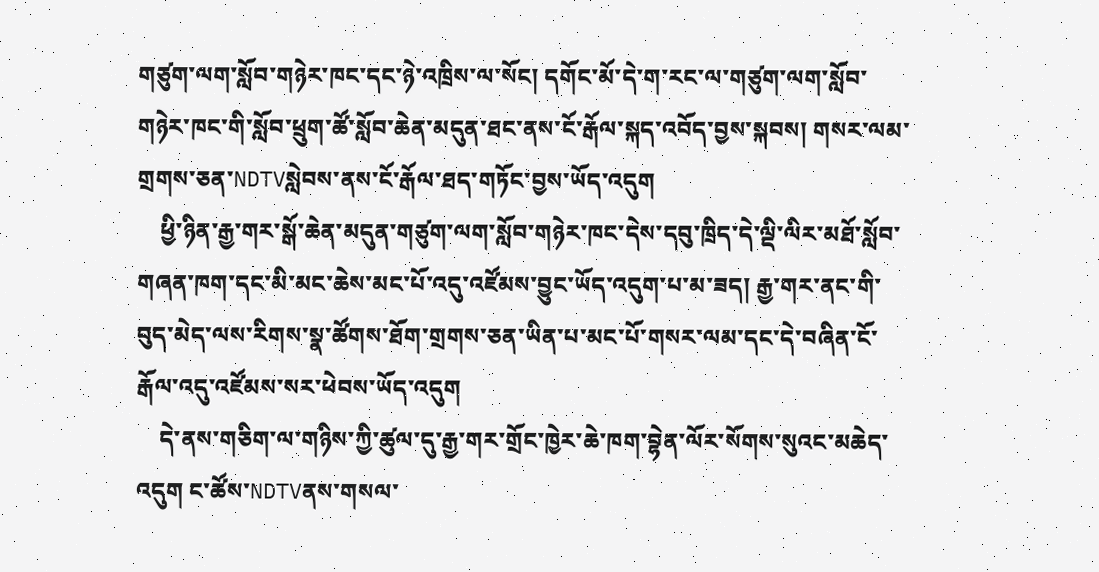གཙུག་ལག་སློབ་གཉེར་ཁང་དང་ཉེ་འཁྲིས་ལ་སོང། དགོང་མོ་དེ་ག་རང་ལ་གཙུག་ལག་སློབ་གཉེར་ཁང་གི་སློབ་ཕྲུག་ཚོ་སློབ་ཆེན་མདུན་ཐང་ནས་ངོ་རྒོལ་སྐད་འབོད་བྱས་སྐབས། གསར་ལམ་གྲགས་ཅན་NDTVསླེབས་ནས་ངོ་རྒོལ་ཐད་གཏོང་བྱས་ཡོད་འདུག
    ཕྱི་ཉིན་རྒྱ་གར་སྒོ་ཆེན་མདུན་གཙུག་ལག་སློབ་གཉེར་ཁང་དེས་དབུ་ཁྲིད་དེ་ལྡི་ལིར་མཐོ་སློབ་གཞན་ཁག་དང་མི་མང་ཆེས་མང་པོ་འདུ་འཛོམས་བྱུང་ཡོད་འདུག་པ་མ་ཟད། རྒྱ་གར་ནང་གི་བུད་མེད་ལས་རིགས་སྣ་ཚོགས་ཐོག་གྲགས་ཅན་ཡིན་པ་མང་པོ་གསར་ལམ་དང་དེ་བཞིན་ངོ་རྒོལ་འདུ་འཛོམས་སར་ཕེབས་ཡོད་འདུག
    དེ་ནས་གཅིག་ལ་གཉིས་ཀྱི་ཚུལ་དུ་རྒྱ་གར་གྲོང་ཁྱེར་ཆེ་ཁག་བྷེན་ལོར་སོགས་སུའང་མཆེད་འདུག ང་ཚོས་NDTVནས་གསལ་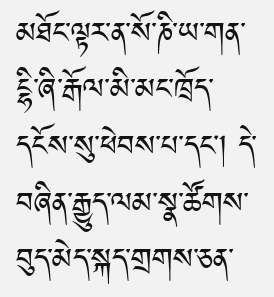མཐོང་ལྟར་ན་སོ་ཎི་ཡ་གན་ངྷི་ཞི་རྒོལ་མི་མང་ཁྲོད་དངོས་སུ་ཕེབས་པ་དང། དེ་བཞིན་རྒྱུད་ལམ་སྣ་ཚོགས་བུད་མེད་སྐད་གྲགས་ཅན་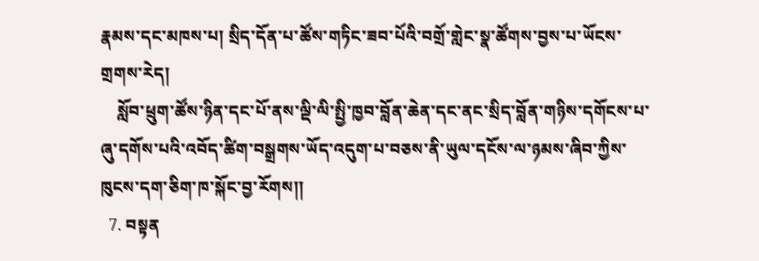རྣམས་དང་མཁས་པ། སྲིད་དོན་པ་ཚོས་གཏིང་ཟབ་པོའི་བགྲོ་གླེང་སྣ་ཚོགས་བྱས་པ་ཡོངས་གྲགས་རེད།
    སློབ་ཕྲུག་ཚོས་ཉིན་དང་པོ་ནས་ལྡི་ལི་སྤྱི་ཁྱབ་བློན་ཆེན་དང་ནང་སྲིད་བློན་གཉིས་དགོངས་པ་ཞུ་དགོས་པའི་འབོད་ཚིག་བསྒྲགས་ཡོད་འདུག་པ་བཅས་ནི་ཡུལ་དངོས་ལ་ཉམས་ཞིབ་ཀྱིས་ཁུངས་དག་ཅིག་ཁ་སྐོང་བྱ་རོགས།།
  7. བསྟན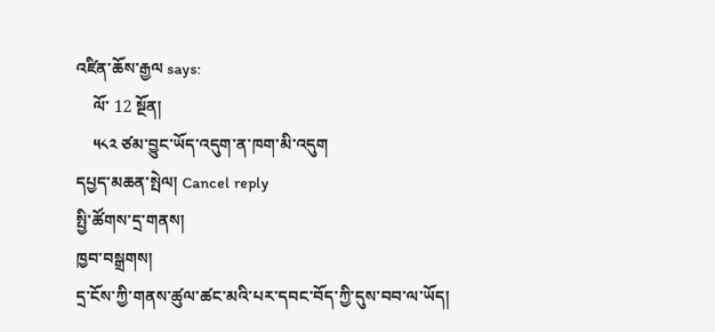འཛིན་ཆོས་རྒྱལ says:
    ལོ་ 12 སྔོན།
    ༥༨༢ ཙམ་བྱུང་ཡོད་འདུག་ན་ཁག་མི་འདུག
དཔྱད་མཆན་སྤེལ། Cancel reply
སྤྱི་ཚོགས་དྲ་གནས།
ཁྱབ་བསྒྲགས།
དྲ་ངོས་ཀྱི་གནས་ཚུལ་ཚང་མའི་པར་དབང་བོད་ཀྱི་དུས་བབ་ལ་ཡོད།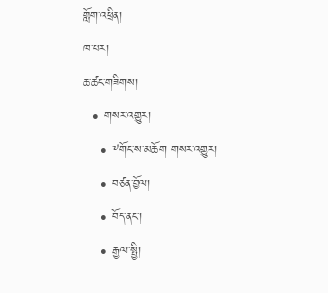གློག་འཕྲིན།
ཁ་པར།
ཆ་ཚང་གཟིགས།
  • གསར་འགྱུར།
    • ༸གོང་ས་མཆོག གསར་འགྱུར།
    • བཙན་བྱོལ།
    • བོད་ནང་།
    • རྒྱལ་སྤྱི།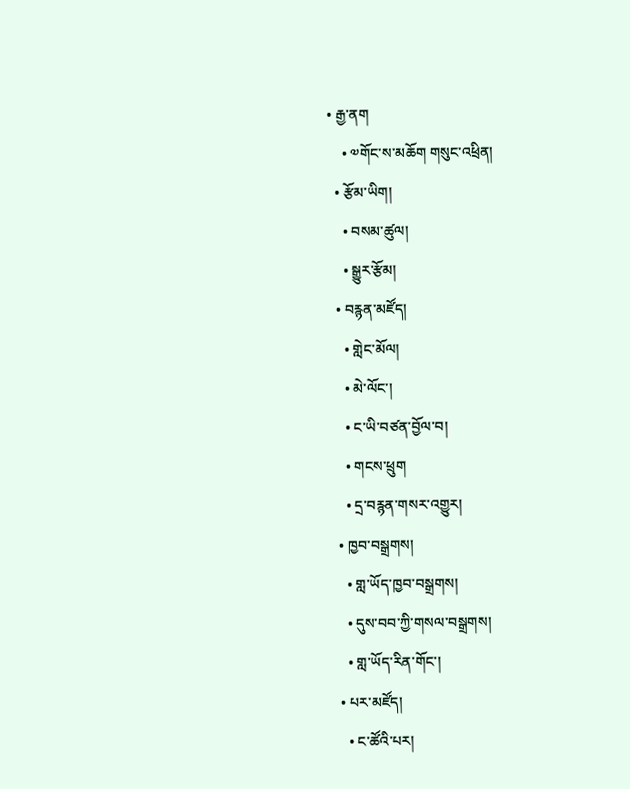• རྒྱ་ནག
    • ༧གོང་ས་མཆོག གསུང་འཕྲིན།
  • རྩོམ་ཡིག།
    • བསམ་ཚུལ།
    • སྒྱུར་རྩོམ།
  • བརྙན་མཛོད།
    • གླེང་མོལ།
    • མེ་ལོང་།
    • ང་ཡི་བཙན་བྱོལ་བ།
    • གངས་ཕྲུག
    • དྲ་བརྙན་གསར་འགྱུར།
  • ཁྱབ་བསྒྲགས།
    • གླ་ཡོད་ཁྱབ་བསྒྲགས།
    • དུས་བབ་ཀྱི་གསལ་བསྒྲགས།
    • གླ་ཡོད་རིན་གོང་།
  • པར་མཛོད།
    • ང་ཚོའི་པར།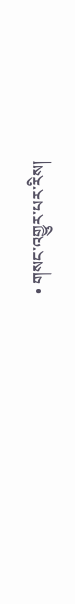• གསང་འགྱུར་པར་རིས།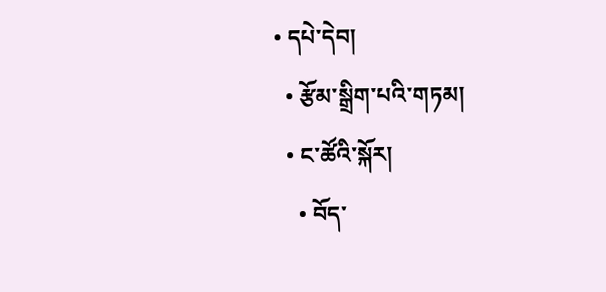• དཔེ་དེབ།
  • རྩོམ་སྒྲིག་པའི་གཏམ།
  • ང་ཚོའི་སྐོར།
    • བོད་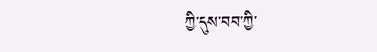ཀྱི་དུས་བབ་ཀྱི་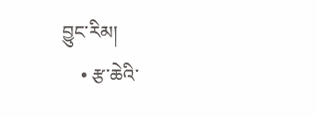བྱུང་རིམ།
    • རྩ་ཆེའི་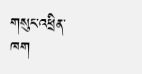གསུང་འཕྲིན་ཁག